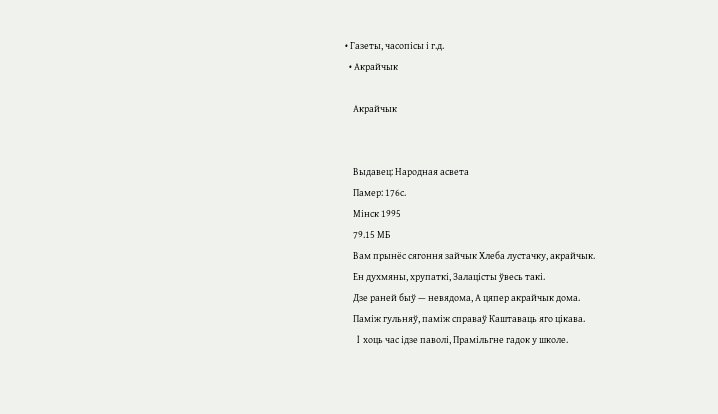• Газеты, часопісы і г.д.
  • Акрайчык

    Акрайчык


    Выдавец: Народная асвета
    Памер: 176с.
    Мінск 1995
    79.15 МБ
    Вам прынёс сягоння зайчык Хлеба лустачку, акрайчык.
    Ен духмяны, хрупаткі, Залацісты ўвесь такі.
    Дзе раней быў — невядома, А цяпер акрайчык дома.
    Паміж гульняў, паміж справаў Каштаваць яго цікава.
    I хоць час ідзе паволі, Прамільгне гадок у школе.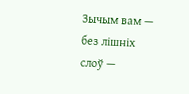Зычым вам — без лішніх слоў —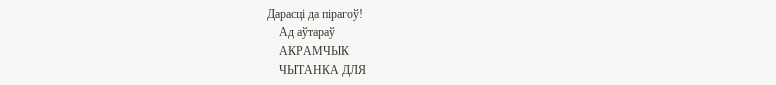Дарасці да пірагоў!
    Ад аўтараў
    АКРАМЧЫК
    ЧЫТАНКА ДЛЯ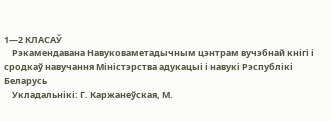1—2 КЛАСАЎ
    Рэкамендавана Навуковаметадычным цэнтрам вучэбнай кнігі і сродкаў навучання Міністэрства адукацыі і навукі Рэспублікі Беларусь
    Укладальнікі: Г. Каржанеўская, М.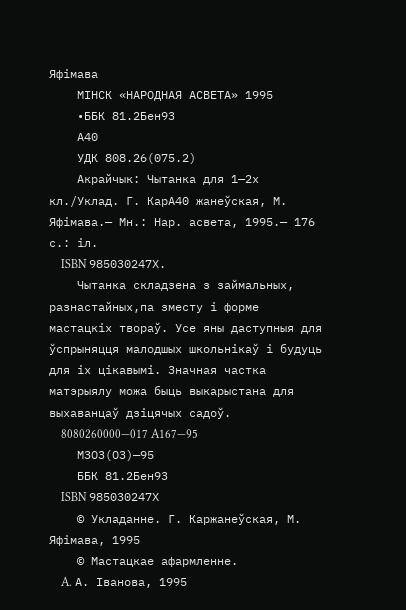Яфімава
    МІНСК «НАРОДНАЯ АСВЕТА» 1995
    •ББК 81.2Бен93
    А40
    УДК 808.26(075.2)
    Акрайчык: Чытанка для 1—2х кл./Уклад. Г. КарА40 жанеўская, М. Яфімава.— Мн.: Нар. асвета, 1995.— 176 с.: іл.
    ISBN 985030247Х.
    Чытанка складзена з займальных, разнастайных,па зместу і форме мастацкіх твораў. Усе яны даступныя для ўспрыняцця малодшых школьнікаў і будуць для іх цікавымі. Значная частка матэрыялу можа быць выкарыстана для выхаванцаў дзіцячых садоў.
    8080260000—017 A167—95
    МЗОЗ(ОЗ)—95
    ББК 81.2Бен93
    ISBN 985030247Х
    © Укладанне. Г. Каржанеўская, М. Яфімава, 1995
    © Мастацкае афармленне.
    A. А. Іванова, 1995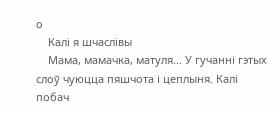о
    Калі я шчаслівы
    Мама, мамачка, матуля... У гучанні гэтых слоў чуюцца пяшчота і цеплыня. Калі побач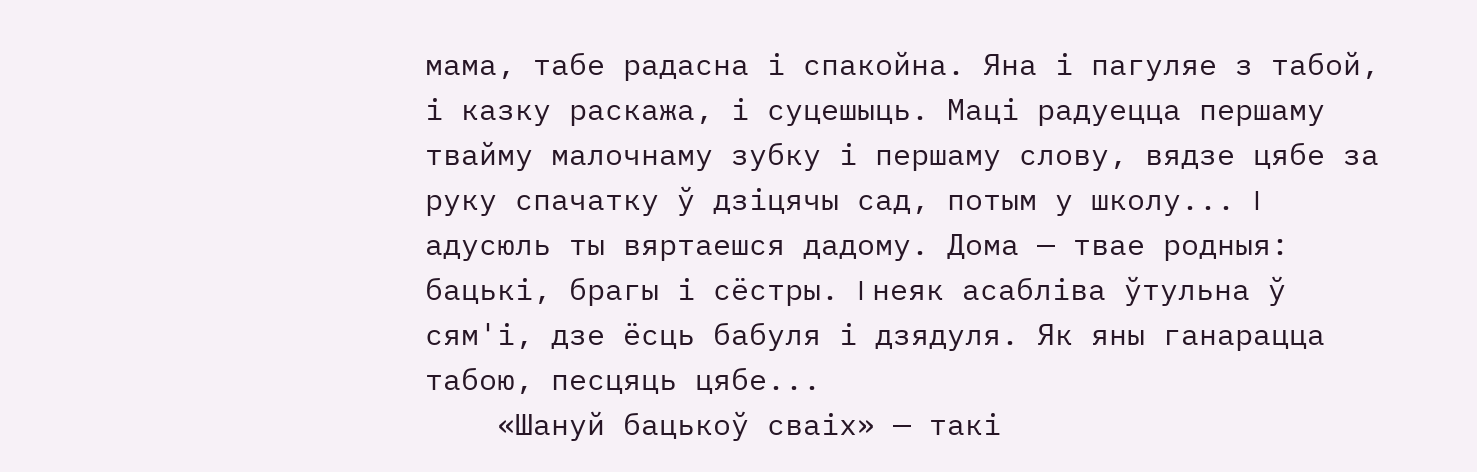мама, табе радасна і спакойна. Яна і пагуляе з табой, і казку раскажа, і суцешыць. Маці радуецца першаму твайму малочнаму зубку і першаму слову, вядзе цябе за руку спачатку ў дзіцячы сад, потым у школу... I адусюль ты вяртаешся дадому. Дома — твае родныя: бацькі, брагы і сёстры. I неяк асабліва ўтульна ў сям'і, дзе ёсць бабуля і дзядуля. Як яны ганарацца табою, песцяць цябе...
    «Шануй бацькоў сваіх» — такі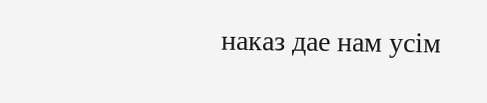наказ дае нам усім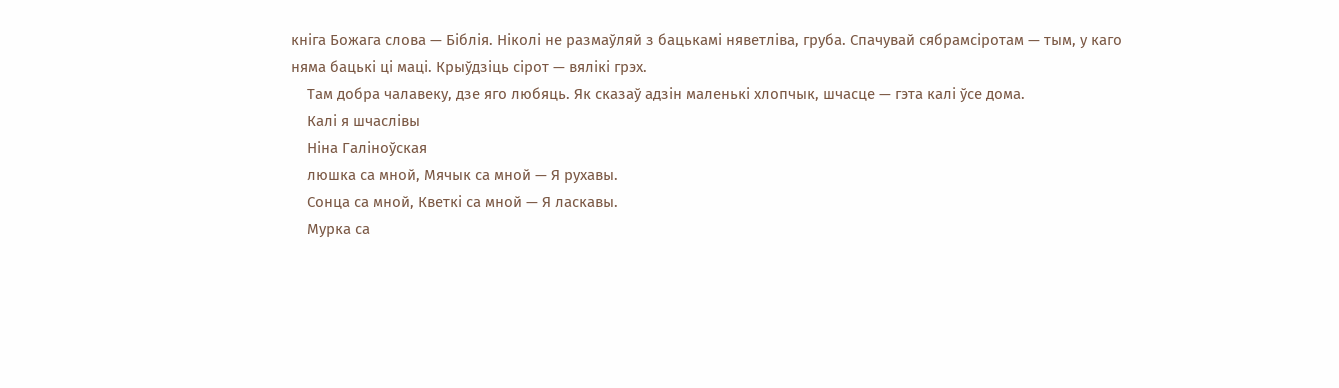кніга Божага слова — Біблія. Ніколі не размаўляй з бацькамі няветліва, груба. Спачувай сябрамсіротам — тым, у каго няма бацькі ці маці. Крыўдзіць сірот — вялікі грэх.
    Там добра чалавеку, дзе яго любяць. Як сказаў адзін маленькі хлопчык, шчасце — гэта калі ўсе дома.
    Калі я шчаслівы
    Ніна Галіноўская
    люшка са мной, Мячык са мной — Я рухавы.
    Сонца са мной, Кветкі са мной — Я ласкавы.
    Мурка са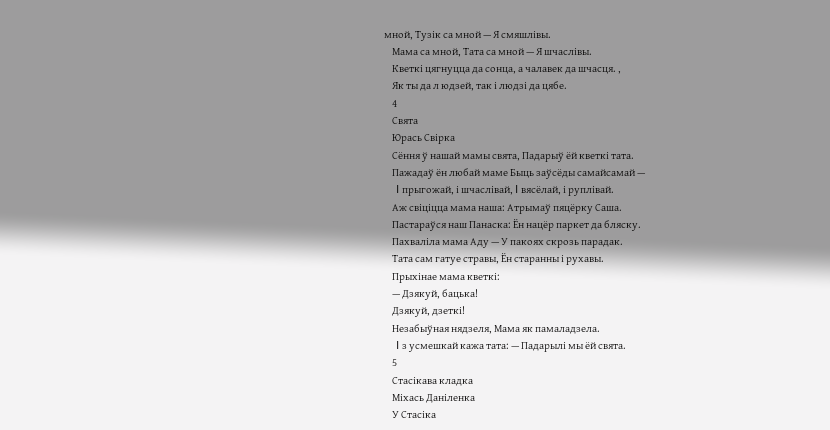мной, Тузік са мной — Я смяшлівы.
    Мама са мной, Тата са мной — Я шчаслівы.
    Кветкі цягнуцца да сонца, а чалавек да шчасця. ,
    Як ты да л юдзей, так і людзі да цябе.
    4
    Свята
    Юрась Свірка
    Сёння ў нашай мамы свята, Падарыў ёй кветкі тата.
    Пажадаў ён любай маме Быць заўсёды самайсамай —
    I прыгожай, і шчаслівай, I вясёлай, і руплівай.
    Аж свіціцца мама наша: Атрымаў пяцёрку Саша.
    Пастараўся наш Панаска: Ён нацёр паркет да бляску.
    Пахваліла мама Аду — У пакоях скрозь парадак.
    Тата сам гатуе стравы, Ён старанны і рухавы.
    Прыхінае мама кветкі:
    — Дзякуй, бацька!
    Дзякуй, дзеткі!
    Незабыўная нядзеля, Мама як памаладзела.
    I з усмешкай кажа тата: — Падарылі мы ёй свята.
    5
    Стасікава кладка
    Міхась Даніленка
    У Стасіка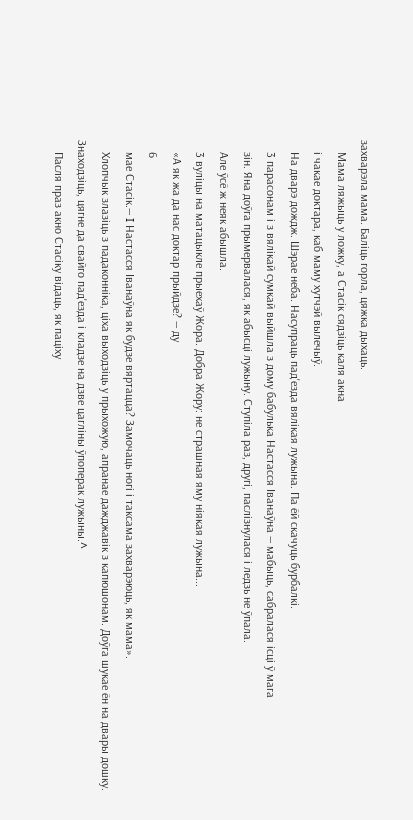захварэла мама. Баліць горла, цяжка дыхаць.
    Мама ляжыць у ложку, а Стасік сядзіць каля акна
    і чакае доктара, каб маму хутчэй вылечыў.
    На дварэ дождж. Шэрае неба. Насупраць пад'езда вялікая лужына. Па ёй скачуць бурбалкі.
    3 парасонам і з вялікай сумкай выйшла з дому бабулька Настасся Іванаўна — мабыць, сабралася ісці ў мага
    зін. Яна доўга прымервалася, як абысці лужыну. Ступіла раз, другі, паслізнулася і ледзь не ўпала.
    Але ўсё ж неяк абышла.
    3 вуліцы на матацыкле прыехаў Жора. Добра Жору: не страшная яму ніякая лужына...
    «А як жа да нас доктар прыйдзе? — ду
    6
    мае Стасік.— I Настасся Іванаўна як будзе вяртацца? Замочаць ногі і таксама захварэюць, як мама».
    Хлопчык злазіць з падаконніка, ціха выходзіць у прыхожую, апранае дажджавік з капюшонам. Доўга шукае ён на двары дошку. Знаходзіць, цягне да свайго пад'езда і кладзе на дзве цагліны ўпоперак лужыны.^
    Пасля праз акно Стасіку відаць, як паціху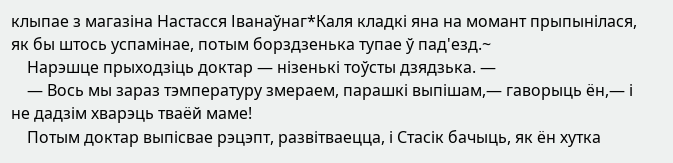клыпае з магазіна Настасся Іванаўнаг*Каля кладкі яна на момант прыпынілася, як бы штось успамінае, потым борздзенька тупае ў пад'езд.~
    Нарэшце прыходзіць доктар — нізенькі тоўсты дзядзька. —
    — Вось мы зараз тэмпературу змераем, парашкі выпішам,— гаворыць ён,— і не дадзім хварэць тваёй маме!
    Потым доктар выпісвае рэцэпт, развітваецца, і Стасік бачыць, як ён хутка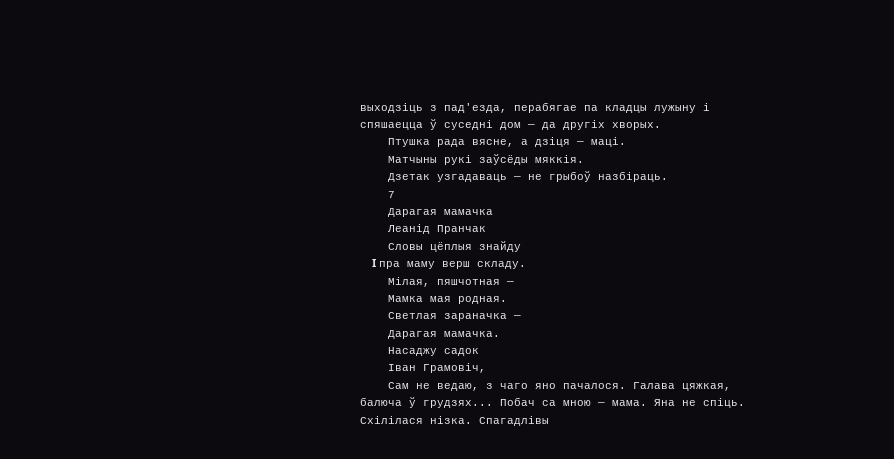выходзіць з пад'езда, перабягае па кладцы лужыну і спяшаецца ў суседні дом — да другіх хворых.
    Птушка рада вясне, а дзіця — маці.
    Матчыны рукі заўсёды мяккія.
    Дзетак узгадаваць — не грыбоў назбіраць.
    7
    Дарагая мамачка
    Леанід Пранчак
    Словы цёплыя знайду
    I пра маму верш складу.
    Мілая, пяшчотная —
    Мамка мая родная.
    Светлая зараначка —
    Дарагая мамачка.
    Насаджу садок
    Іван Грамовіч,
    Сам не ведаю, з чаго яно пачалося. Галава цяжкая, балюча ў грудзях... Побач са мною — мама. Яна не спіць. Схілілася нізка. Спагадлівы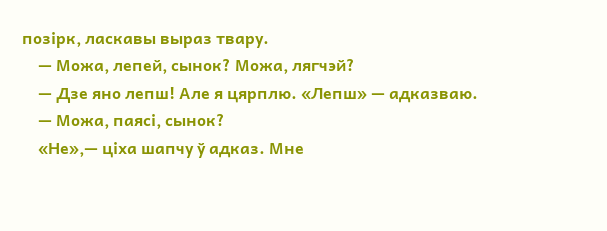позірк, ласкавы выраз твару.
    — Можа, лепей, сынок? Можа, лягчэй?
    — Дзе яно лепш! Але я цярплю. «Лепш» — адказваю.
    — Можа, паясі, сынок?
    «Не»,— ціха шапчу ў адказ. Мне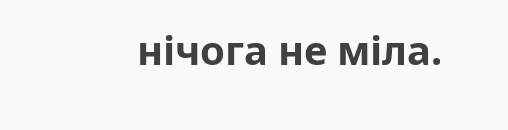нічога не міла.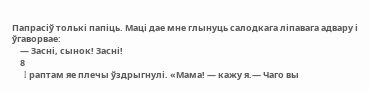Папрасіў толькі папіць. Маці дае мне глынуць салодкага ліпавага адвару і ўгаворвае:
    — Засні, сынок! Засні!
    8
    I раптам яе плечы ўздрыгнулі. «Мама! — кажу я.— Чаго вы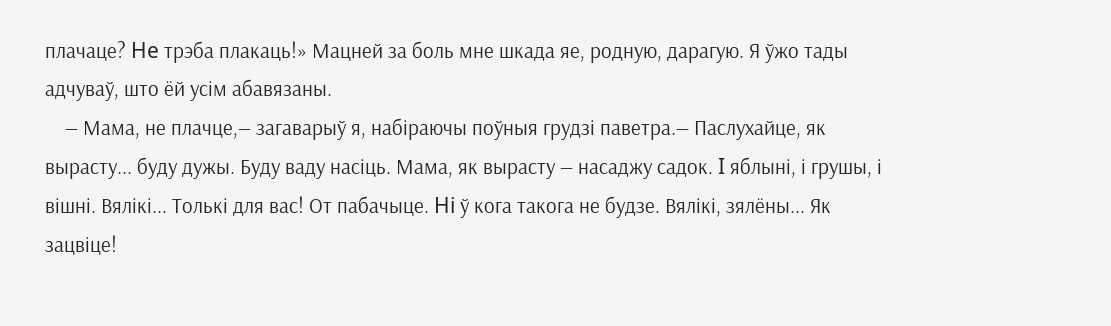плачаце? He трэба плакаць!» Мацней за боль мне шкада яе, родную, дарагую. Я ўжо тады адчуваў, што ёй усім абавязаны.
    — Мама, не плачце,— загаварыў я, набіраючы поўныя грудзі паветра.— Паслухайце, як вырасту... буду дужы. Буду ваду насіць. Мама, як вырасту — насаджу садок. I яблыні, і грушы, і вішні. Вялікі... Толькі для вас! От пабачыце. Hi ў кога такога не будзе. Вялікі, зялёны... Як зацвіце!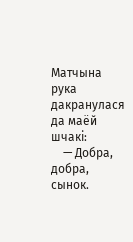Матчына рука дакранулася да маёй шчакі:
    — Добра, добра, сынок.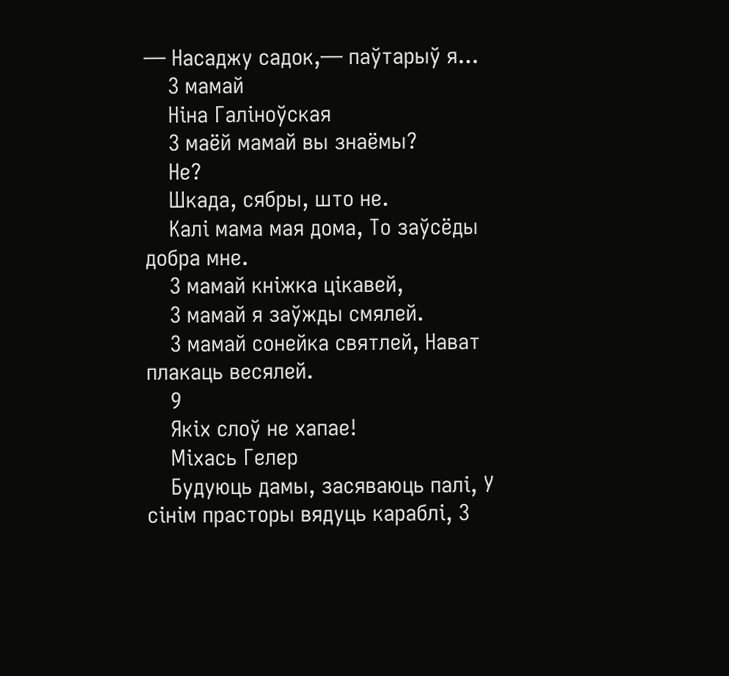— Насаджу садок,— паўтарыў я...
    3 мамай
    Ніна Галіноўская
    3 маёй мамай вы знаёмы?
    He?
    Шкада, сябры, што не.
    Калі мама мая дома, To заўсёды добра мне.
    3 мамай кніжка цікавей,
    3 мамай я заўжды смялей.
    3 мамай сонейка святлей, Нават плакаць весялей.
    9
    Якіх слоў не хапае!
    Міхась Гелер
    Будуюць дамы, засяваюць палі, У сінім прасторы вядуць караблі, 3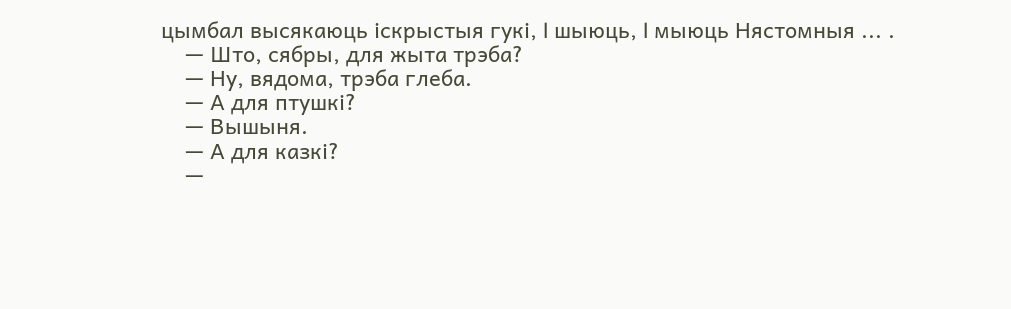цымбал высякаюць іскрыстыя гукі, I шыюць, I мыюць Нястомныя ... .
    — Што, сябры, для жыта трэба?
    — Ну, вядома, трэба глеба.
    — А для птушкі?
    — Вышыня.
    — А для казкі?
    —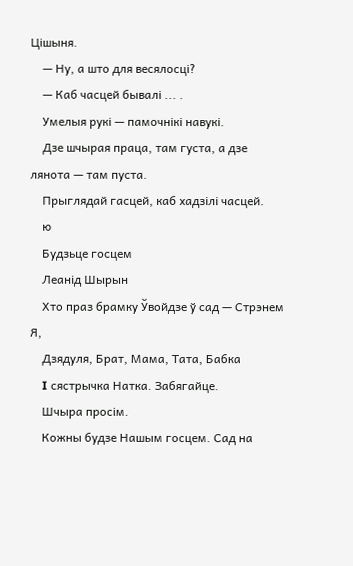Цішыня.
    — Ну, а што для весялосці?
    — Каб часцей бывалі ... .
    Умелыя рукі — памочнікі навукі.
    Дзе шчырая праца, там густа, а дзе лянота — там пуста.
    Прыглядай гасцей, каб хадзілі часцей.
    ю
    Будзьце госцем
    Леанід Шырын
    Хто праз брамку Ўвойдзе ў сад — Стрэнем Я,
    Дзядуля, Брат, Мама, Тата, Бабка
    I сястрычка Натка. Забягайце.
    Шчыра просім.
    Кожны будзе Нашым госцем. Сад на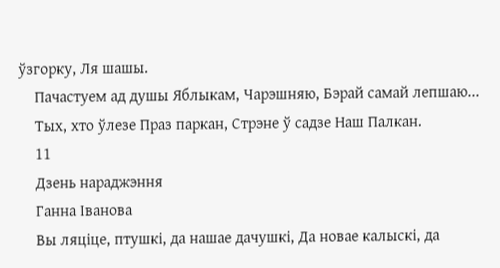ўзгорку, Ля шашы.
    Пачастуем ад душы Яблыкам, Чарэшняю, Бэрай самай лепшаю...
    Тых, хто ўлезе Праз паркан, Стрэне ў садзе Наш Палкан.
    11
    Дзень нараджэння
    Ганна Іванова
    Вы ляціце, птушкі, да нашае дачушкі, Да новае калыскі, да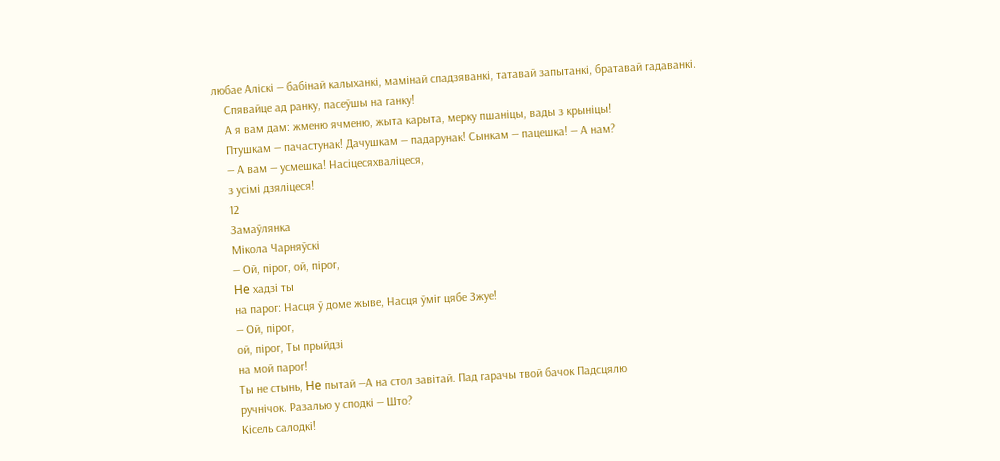любае Аліскі — бабінай калыханкі, мамінай спадзяванкі, татавай запытанкі, братавай гадаванкі.
    Спявайце ад ранку, пасеўшы на ганку!
    А я вам дам: жменю ячменю, жыта карыта, мерку пшаніцы, вады з крыніцы!
    Птушкам — пачастунак! Дачушкам — падарунак! Сынкам — пацешка! — А нам?
    — А вам — усмешка! Насіцесяхваліцеся,
    з усімі дзяліцеся!
    12
    Замаўлянка
    Мікола Чарняўскі
    — Ой, пірог, ой, пірог,
    He хадзі ты
    на парог: Насця ў доме жыве, Насця ўміг цябе Зжуе!
    — Ой, пірог,
    ой, пірог, Ты прыйдзі
    на мой парог!
    Ты не стынь, He пытай —А на стол завітай. Пад гарачы твой бачок Падсцялю
    ручнічок. Разалью у сподкі — Што?
    Кісель салодкі!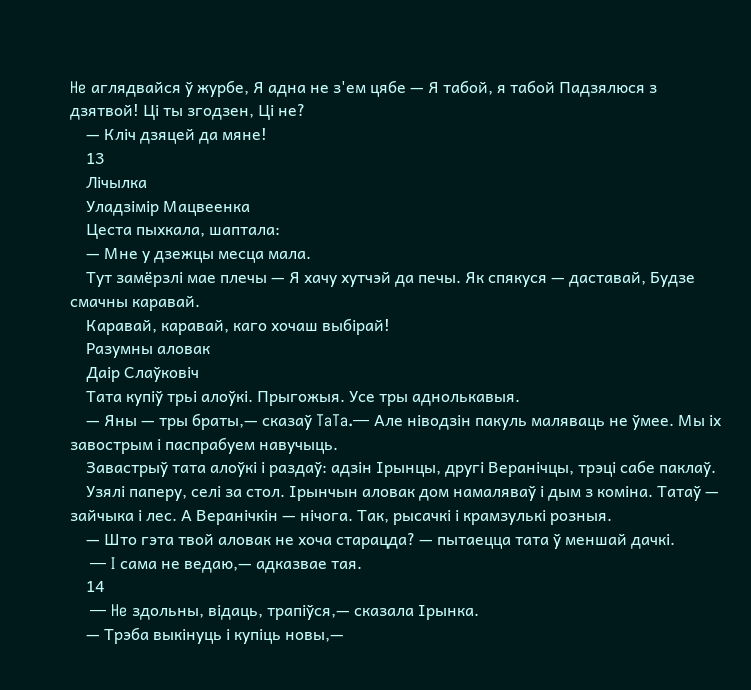He аглядвайся ў журбе, Я адна не з'ем цябе — Я табой, я табой Падзялюся з дзятвой! Ці ты згодзен, Ці не?
    — Кліч дзяцей да мяне!
    13
    Лічылка
    Уладзімір Мацвеенка
    Цеста пыхкала, шаптала:
    — Мне у дзежцы месца мала.
    Тут замёрзлі мае плечы — Я хачу хутчэй да печы. Як спякуся — даставай, Будзе смачны каравай.
    Каравай, каравай, каго хочаш выбірай!
    Разумны аловак
    Даір Слаўковіч
    Тата купіў трьі алоўкі. Прыгожыя. Усе тры аднолькавыя.
    — Яны — тры браты,— сказаў TaTa.— Але ніводзін пакуль маляваць не ўмее. Мы іх завострым і паспрабуем навучыць.
    Завастрыў тата алоўкі і раздаў: адзін Ірынцы, другі Веранічцы, трэці сабе паклаў.
    Узялі паперу, селі за стол. Ірынчын аловак дом намаляваў і дым з коміна. Татаў — зайчыка і лес. А Веранічкін — нічога. Так, рысачкі і крамзулькі розныя.
    — Што гэта твой аловак не хоча старацда? — пытаецца тата ў меншай дачкі.
    — I сама не ведаю,— адказвае тая.
    14
    — He здольны, відаць, трапіўся,— сказала Ірынка.
    — Трэба выкінуць і купіць новы,—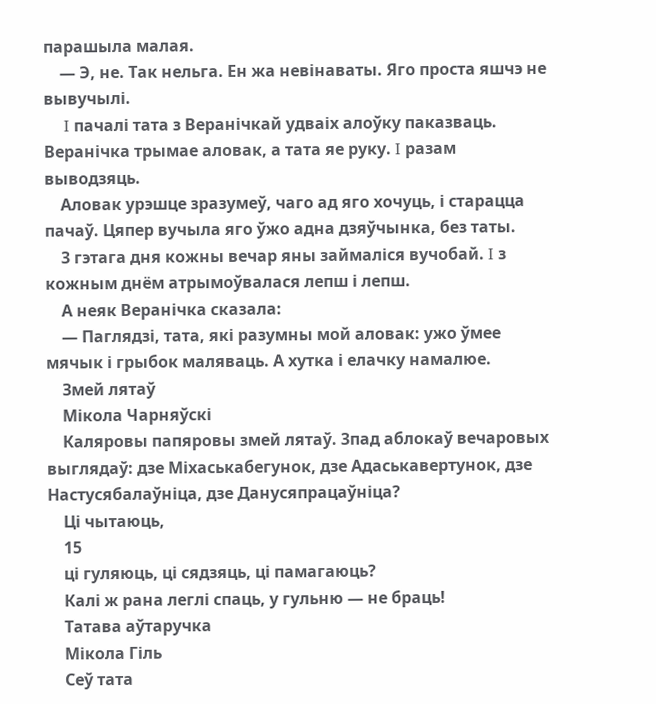парашыла малая.
    — Э, не. Так нельга. Ен жа невінаваты. Яго проста яшчэ не вывучылі.
    I пачалі тата з Веранічкай удваіх алоўку паказваць. Веранічка трымае аловак, а тата яе руку. I разам выводзяць.
    Аловак урэшце зразумеў, чаго ад яго хочуць, і старацца пачаў. Цяпер вучыла яго ўжо адна дзяўчынка, без таты.
    3 гэтага дня кожны вечар яны займаліся вучобай. I з кожным днём атрымоўвалася лепш і лепш.
    А неяк Веранічка сказала:
    — Паглядзі, тата, які разумны мой аловак: ужо ўмее мячык і грыбок маляваць. А хутка і елачку намалюе.
    Змей лятаў
    Мікола Чарняўскі
    Каляровы папяровы змей лятаў. 3пад аблокаў вечаровых выглядаў: дзе Міхаськабегунок, дзе Адаськавертунок, дзе Настусябалаўніца, дзе Данусяпрацаўніца?
    Ці чытаюць,
    15
    ці гуляюць, ці сядзяць, ці памагаюць?
    Калі ж рана леглі спаць, у гульню — не браць!
    Татава аўтаручка
    Мікола Гіль
    Сеў тата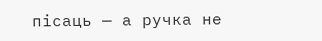пісаць — а ручка не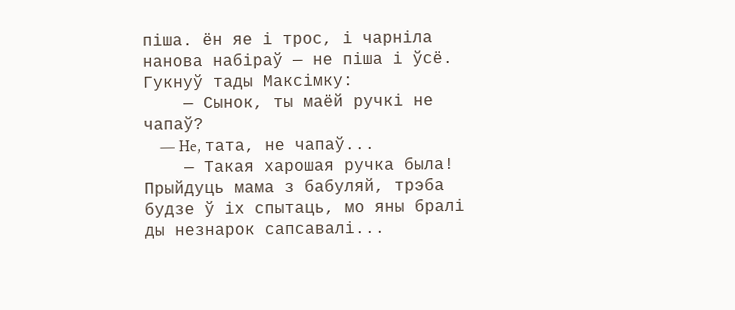піша. ён яе і трос, і чарніла нанова набіраў — не піша і ўсё. Гукнуў тады Максімку:
    — Сынок, ты маёй ручкі не чапаў?
    — He, тата, не чапаў...
    — Такая харошая ручка была! Прыйдуць мама з бабуляй, трэба будзе ў іх спытаць, мо яны бралі ды незнарок сапсавалі...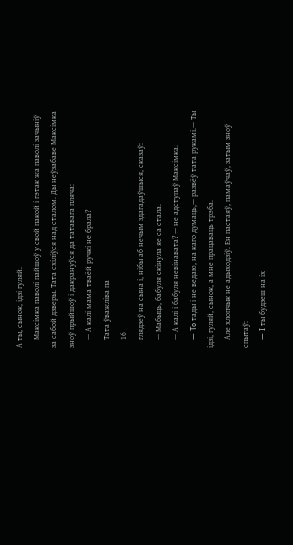А ты, сынок, ідзі гуляй.
    Максімка паволі пайшоў у свой пакой і гэтак жа паволі зачыніў за сабой дзверы. Тата схіліўся над сталом. Ды неўзабаве Максімка зноў прыйшоў і дакрануўся да татавага пляча:
    — А калі мама тваёй ручкі не брала?
    Тата ўважліва па
    16
    глядзеў на сына і, нібы аб нечым здагадаўшыся, сказаў:
    — Мабыць, бабуля скінула яе са стала.
    — А калі і бабуля невінавата? — не адступаў Максімка.
    — To тады і не ведаю, на каго думаць,— развёў тата рукамі.— Ты ідзі, гуляй, сынок, а мне працаваць трэба.
    Але хлопчык не адыходзіў. Ен пастаяў, памаўчаў, затым зноў спытаў:
    — I ты будзеш на іх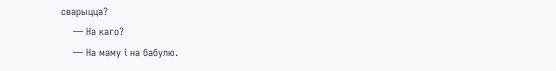сварыцца?
    — На каго?
    — На маму і на бабулю.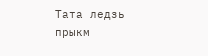Тата ледзь прыкм